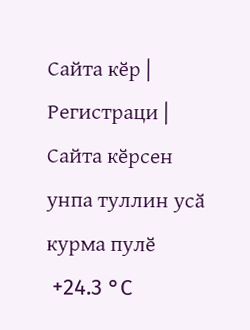Сайта кӗр | Регистраци | Сайта кӗрсен унпа туллин усӑ курма пулӗ
 +24.3 °C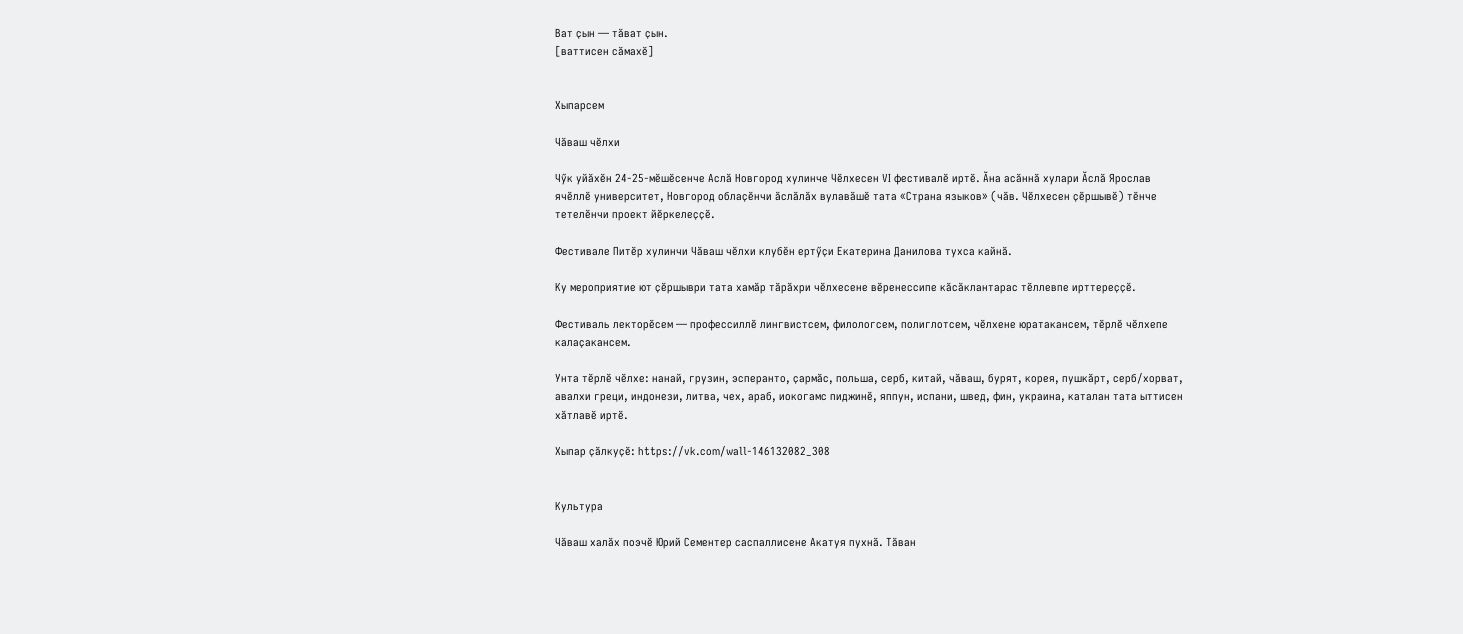Ват ҫын — тӑват ҫын.
[ваттисен сӑмахӗ]


Хыпарсем

Чӑваш чӗлхи

Чӳк уйӑхӗн 24-25-мӗшӗсенче Аслӑ Новгород хулинче Чӗлхесен VI фестивалӗ иртӗ. Ӑна асӑннӑ хулари Ӑслӑ Ярослав ячӗллӗ университет, Новгород облаҫӗнчи ӑслӑлӑх вулавӑшӗ тата «Страна языков» (чӑв. Чӗлхесен ҫӗршывӗ) тӗнче тетелӗнчи проект йӗркелеҫҫӗ.

Фестивале Питӗр хулинчи Чӑваш чӗлхи клубӗн ертӳҫи Екатерина Данилова тухса кайнӑ.

Ку мероприятие ют ҫӗршыври тата хамӑр тӑрӑхри чӗлхесене вӗренессипе кӑсӑклантарас тӗллевпе ирттереҫҫӗ.

Фестиваль лекторӗсем — профессиллӗ лингвистсем, филологсем, полиглотсем, чӗлхене юратакансем, тӗрлӗ чӗлхепе калаҫакансем.

Унта тӗрлӗ чӗлхе: нанай, грузин, эсперанто, ҫармӑс, польша, серб, китай, чӑваш, бурят, корея, пушкӑрт, серб/хорват, авалхи греци, индонези, литва, чех, араб, иокогамс пиджинӗ, яппун, испани, швед, фин, украина, каталан тата ыттисен хӑтлавӗ иртӗ.

Хыпар ҫӑлкуҫӗ: https://vk.com/wall-146132082_308


Культура

Чӑваш халӑх поэчӗ Юрий Сементер саспаллисене Акатуя пухнӑ. Тӑван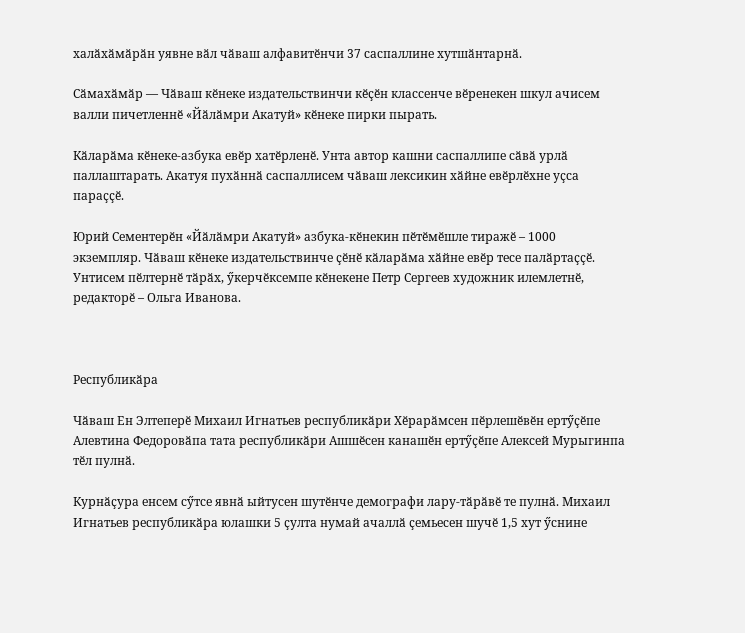халӑхӑмӑрӑн уявне вӑл чӑваш алфавитӗнчи 37 саспаллине хутшӑнтарнӑ.

Сӑмахӑмӑр — Чӑваш кӗнеке издательствинчи кӗҫӗн классенче вӗренекен шкул ачисем валли пичетленнӗ «Йӑлӑмри Акатуй» кӗнеке пирки пырать.

Кӑларӑма кӗнеке-азбука евӗр хатӗрленӗ. Унта автор кашни саспаллипе сӑвӑ урлӑ паллаштарать. Акатуя пухӑннӑ саспаллисем чӑваш лексикин хӑйне евӗрлӗхне уҫса параҫҫӗ.

Юрий Сементерӗн «Йӑлӑмри Акатуй» азбука-кӗнекин пӗтӗмӗшле тиражӗ – 1000 экземпляр. Чӑваш кӗнеке издательствинче ҫӗнӗ кӑларӑма хӑйне евӗр тесе палӑртаҫҫӗ. Унтисем пӗлтернӗ тӑрӑх, ӳкерчӗксемпе кӗнекене Петр Сергеев художник илемлетнӗ, редакторӗ – Ольга Иванова.



Республикӑра

Чӑваш Ен Элтеперӗ Михаил Игнатьев республикӑри Хӗрарӑмсен пӗрлешӗвӗн ертӳҫӗпе Алевтина Федоровӑпа тата республикӑри Ашшӗсен канашӗн ертӳҫӗпе Алексей Мурыгинпа тӗл пулнӑ.

Курнӑҫура енсем сӳтсе явнӑ ыйтусен шутӗнче демографи лару-тӑрӑвӗ те пулнӑ. Михаил Игнатьев республикӑра юлашки 5 ҫулта нумай ачаллӑ ҫемьесен шучӗ 1,5 хут ӳснине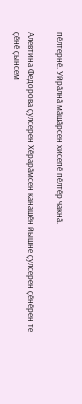пӗлтернӗ. Уйрӑлнӑ мӑшӑрсен хисепӗ пӗлтӗр чакнӑ.

Алевтина Федорова ҫулсерен Хӗрарӑмсен канашӗн йышне ҫулсерен ҫӗнӗрен те ҫӗнӗ ҫынсем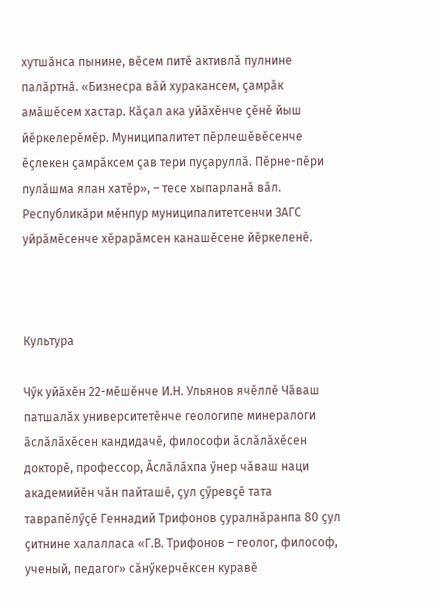хутшӑнса пынине, вӗсем питӗ активлӑ пулнине палӑртнӑ. «Бизнесра вӑй хуракансем, ҫамрӑк амӑшӗсем хастар. Кӑҫал ака уйӑхӗнче ҫӗнӗ йыш йӗркелерӗмӗр. Муниципалитет пӗрлешӗвӗсенче ӗҫлекен ҫамрӑксем ҫав тери пуҫаруллӑ. Пӗрне-пӗри пулӑшма ялан хатӗр», – тесе хыпарланӑ вӑл. Республикӑри мӗнпур муниципалитетсенчи ЗАГС уйрӑмӗсенче хӗрарӑмсен канашӗсене йӗркеленӗ.



Культура

Чӳк уйӑхӗн 22-мӗшӗнче И.Н. Ульянов ячӗллӗ Чӑваш патшалӑх университетӗнче геологипе минералоги ӑслӑлӑхӗсен кандидачӗ, философи ӑслӑлӑхӗсен докторӗ, профессор, Ӑслӑлӑхпа ӳнер чӑваш наци академийӗн чӑн пайташӗ, ҫул ҫӳревҫӗ тата таврапӗлӳҫӗ Геннадий Трифонов ҫуралнӑранпа 80 ҫул ҫитнине халалласа «Г.В. Трифонов – геолог, философ, ученый, педагог» сӑнӳкерчӗксен куравӗ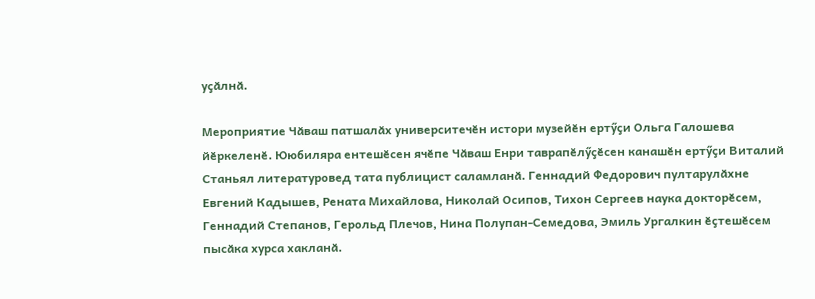уҫӑлнӑ.

Мероприятие Чӑваш патшалӑх университечӗн истори музейӗн ертӳҫи Ольга Галошева йӗркеленӗ. Ююбиляра ентешӗсен ячӗпе Чӑваш Енри таврапӗлӳҫӗсен канашӗн ертӳҫи Виталий Станьял литературовед тата публицист саламланӑ. Геннадий Федорович пултарулӑхне Евгений Кадышев, Рената Михайлова, Николай Осипов, Тихон Сергеев наука докторӗсем, Геннадий Степанов, Герольд Плечов, Нина Полупан-Семедова, Эмиль Ургалкин ӗҫтешӗсем пысӑка хурса хакланӑ.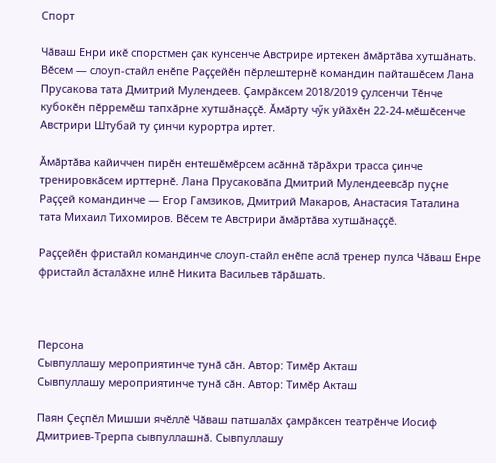Спорт

Чӑваш Енри икӗ спорстмен ҫак кунсенче Австрире иртекен ӑмӑртӑва хутшӑнать. Вӗсем — слоуп-стайл енӗпе Раҫҫейӗн пӗрлештернӗ командин пайташӗсем Лана Прусакова тата Дмитрий Мулендеев. Ҫамрӑксем 2018/2019 ҫулсенчи Тӗнче кубокӗн пӗрремӗш тапхӑрне хутшӑнаҫҫӗ. Ӑмӑрту чӳк уйӑхӗн 22-24-мӗшӗсенче Австрири Штубай ту ҫинчи курортра иртет.

Ӑмӑртӑва кайиччен пирӗн ентешӗмӗрсем асӑннӑ тӑрӑхри трасса ҫинче тренировкӑсем ирттернӗ. Лана Прусаковӑпа Дмитрий Мулендеевсӑр пуҫне Раҫҫей командинче — Егор Гамзиков, Дмитрий Макаров, Анастасия Таталина тата Михаил Тихомиров. Вӗсем те Австрири ӑмӑртӑва хутшӑнаҫҫӗ.

Раҫҫейӗн фристайл командинче слоуп-стайл енӗпе аслӑ тренер пулса Чӑваш Енре фристайл ӑсталӑхне илнӗ Никита Васильев тӑрӑшать.



Персона
Сывпуллашу мероприятинче тунӑ сӑн. Автор: Тимӗр Акташ
Сывпуллашу мероприятинче тунӑ сӑн. Автор: Тимӗр Акташ

Паян Ҫеҫпӗл Мишши ячӗллӗ Чӑваш патшалӑх ҫамрӑксен театрӗнче Иосиф Дмитриев-Трерпа сывпуллашнӑ. Сывпуллашу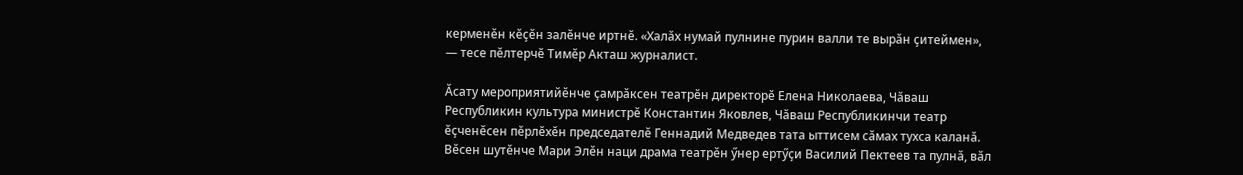керменӗн кӗҫӗн залӗнче иртнӗ. «Халӑх нумай пулнине пурин валли те вырӑн ҫитеймен», — тесе пӗлтерчӗ Тимӗр Акташ журналист.

Ӑсату мероприятийӗнче ҫамрӑксен театрӗн директорӗ Елена Николаева, Чӑваш Республикин культура министрӗ Константин Яковлев, Чӑваш Республикинчи театр ӗҫченӗсен пӗрлӗхӗн председателӗ Геннадий Медведев тата ыттисем сӑмах тухса каланӑ. Вӗсен шутӗнче Мари Элӗн наци драма театрӗн ӳнер ертӳҫи Василий Пектеев та пулнӑ, вӑл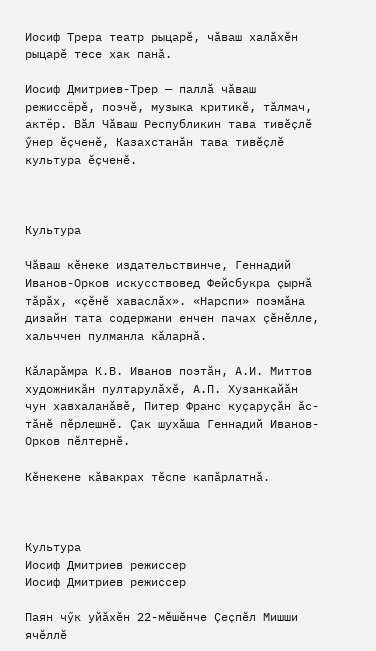Иосиф Трера театр рыцарӗ, чӑваш халӑхӗн рыцарӗ тесе хак панӑ.

Иосиф Дмитриев-Трер — паллӑ чӑваш режиссёрӗ, поэчӗ, музыка критикӗ, тӑлмач, актёр. Вӑл Чӑваш Республикин тава тивӗҫлӗ ӳнер ӗҫченӗ, Казахстанӑн тава тивӗҫлӗ культура ӗҫченӗ.



Культура

Чӑваш кӗнеке издательствинче, Геннадий Иванов-Орков искусствовед Фейсбукра ҫырнӑ тӑрӑх, «ҫӗнӗ хаваслӑх». «Нарспи» поэмӑна дизайн тата содержани енчен пачах ҫӗнӗлле, хальччен пулманла кӑларнӑ.

Кӑларӑмра К.В. Иванов поэтӑн, А.И. Миттов художникӑн пултарулӑхӗ, А.П. Хузанкайӑн чун хавхаланӑвӗ, Питер Франс куҫаруҫӑн ӑс-тӑнӗ пӗрлешнӗ. Ҫак шухӑша Геннадий Иванов-Орков пӗлтернӗ.

Кӗнекене кӑвакрах тӗспе капӑрлатнӑ.



Культура
Иосиф Дмитриев режиссер
Иосиф Дмитриев режиссер

Паян чӳк уйӑхӗн 22-мӗшӗнче Ҫеҫпӗл Мишши ячӗллӗ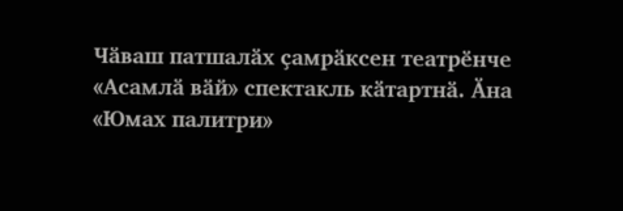Чӑваш патшалӑх ҫамрӑксен театрӗнче «Асамлӑ вӑй» спектакль кӑтартнӑ. Ӑна «Юмах палитри»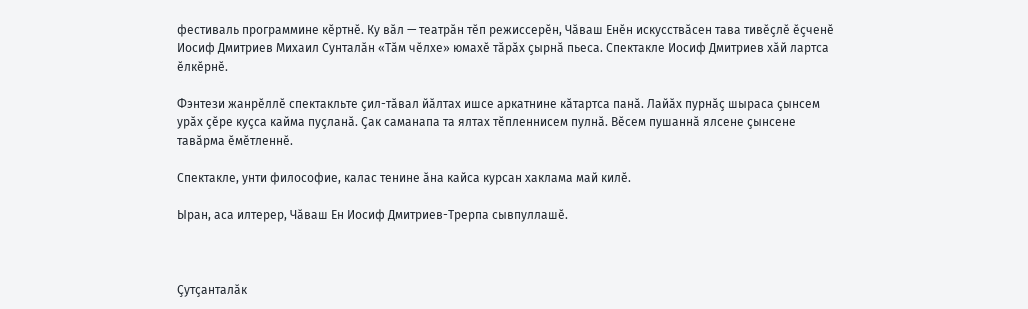фестиваль программине кӗртнӗ. Ку вӑл — театрӑн тӗп режиссерӗн, Чӑваш Енӗн искусствӑсен тава тивӗҫлӗ ӗҫченӗ Иосиф Дмитриев Михаил Сунталӑн «Тӑм чӗлхе» юмахӗ тӑрӑх ҫырнӑ пьеса. Спектакле Иосиф Дмитриев хӑй лартса ӗлкӗрнӗ.

Фэнтези жанрӗллӗ спектакльте ҫил-тӑвал йӑлтах ишсе аркатнине кӑтартса панӑ. Лайӑх пурнӑҫ шыраса ҫынсем урӑх ҫӗре куҫса кайма пуҫланӑ. Ҫак саманапа та ялтах тӗпленнисем пулнӑ. Вӗсем пушаннӑ ялсене ҫынсене тавӑрма ӗмӗтленнӗ.

Спектакле, унти философие, калас тенине ӑна кайса курсан хаклама май килӗ.

Ыран, аса илтерер, Чӑваш Ен Иосиф Дмитриев-Трерпа сывпуллашӗ.



Ҫутҫанталӑк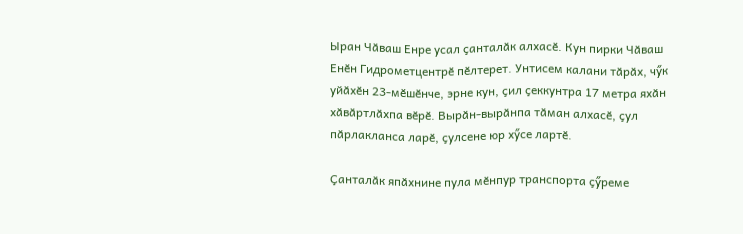Ыран Чӑваш Енре усал ҫанталӑк алхасӗ. Кун пирки Чӑваш Енӗн Гидрометцентрӗ пӗлтерет. Унтисем калани тӑрӑх, чӳк уйӑхӗн 23-мӗшӗнче, эрне кун, ҫил ҫеккунтра 17 метра яхӑн хӑвӑртлӑхпа вӗрӗ. Вырӑн-вырӑнпа тӑман алхасӗ, ҫул пӑрлакланса ларӗ, ҫулсене юр хӳсе лартӗ.

Ҫанталӑк япӑхнине пула мӗнпур транспорта ҫӳреме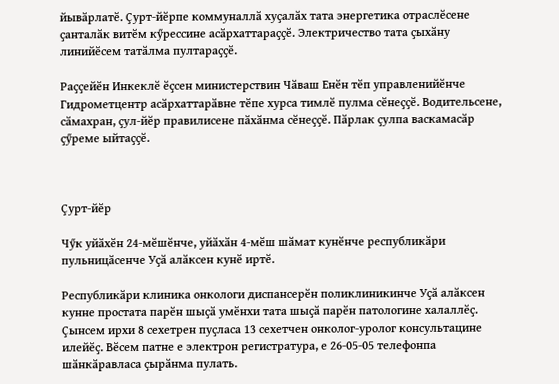йывӑрлатӗ. Ҫурт-йӗрпе коммуналлӑ хуҫалӑх тата энергетика отраслӗсене ҫанталӑк витӗм кӳрессине асӑрхаттараҫҫӗ. Электричество тата ҫыхӑну линийӗсем татӑлма пултараҫҫӗ.

Раҫҫейӗн Инкеклӗ ӗҫсен министерствин Чӑваш Енӗн тӗп управленийӗнче Гидрометцентр асӑрхаттарӑвне тӗпе хурса тимлӗ пулма сӗнеҫҫӗ. Водительсене, сӑмахран, ҫул-йӗр правилисене пӑхӑнма сӗнеҫҫӗ. Пӑрлак ҫулпа васкамасӑр ҫӳреме ыйтаҫҫӗ.



Ҫурт-йӗр

Чӳк уйӑхӗн 24-мӗшӗнче, уйӑхӑн 4-мӗш шӑмат кунӗнче республикӑри пульницӑсенче Уҫӑ алӑксен кунӗ иртӗ.

Республикӑри клиника онкологи диспансерӗн поликлиникинче Уҫӑ алӑксен кунне простата парӗн шыҫӑ умӗнхи тата шыҫӑ парӗн патологине халаллӗҫ. Ҫынсем ирхи 8 сехетрен пуҫласа 13 сехетчен онколог-уролог консультацине илейӗҫ. Вӗсем патне е электрон регистратура, е 26-05-05 телефонпа шӑнкӑравласа ҫырӑнма пулать.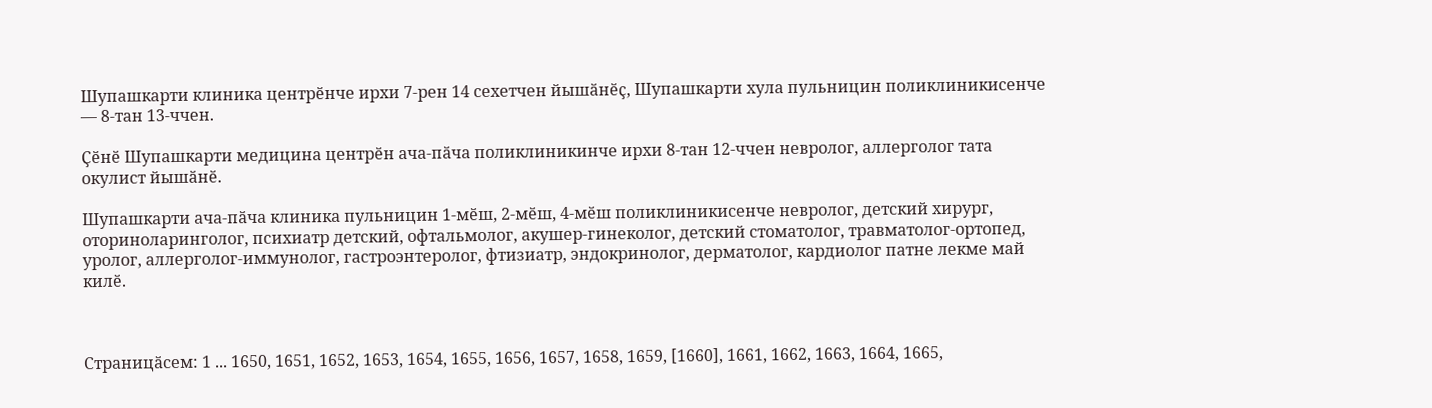Шупашкарти клиника центрӗнче ирхи 7-рен 14 сехетчен йышӑнӗҫ, Шупашкарти хула пульницин поликлиникисенче — 8-тан 13-ччен.

Ҫӗнӗ Шупашкарти медицина центрӗн ача-пӑча поликлиникинче ирхи 8-тан 12-ччен невролог, аллерголог тата окулист йышӑнӗ.

Шупашкарти ача-пӑча клиника пульницин 1-мӗш, 2-мӗш, 4-мӗш поликлиникисенче невролог, детский хирург, оториноларинголог, психиатр детский, офтальмолог, акушер-гинеколог, детский стоматолог, травматолог-ортопед, уролог, аллерголог-иммунолог, гастроэнтеролог, фтизиатр, эндокринолог, дерматолог, кардиолог патне лекме май килӗ.



Страницӑсем: 1 ... 1650, 1651, 1652, 1653, 1654, 1655, 1656, 1657, 1658, 1659, [1660], 1661, 1662, 1663, 1664, 1665,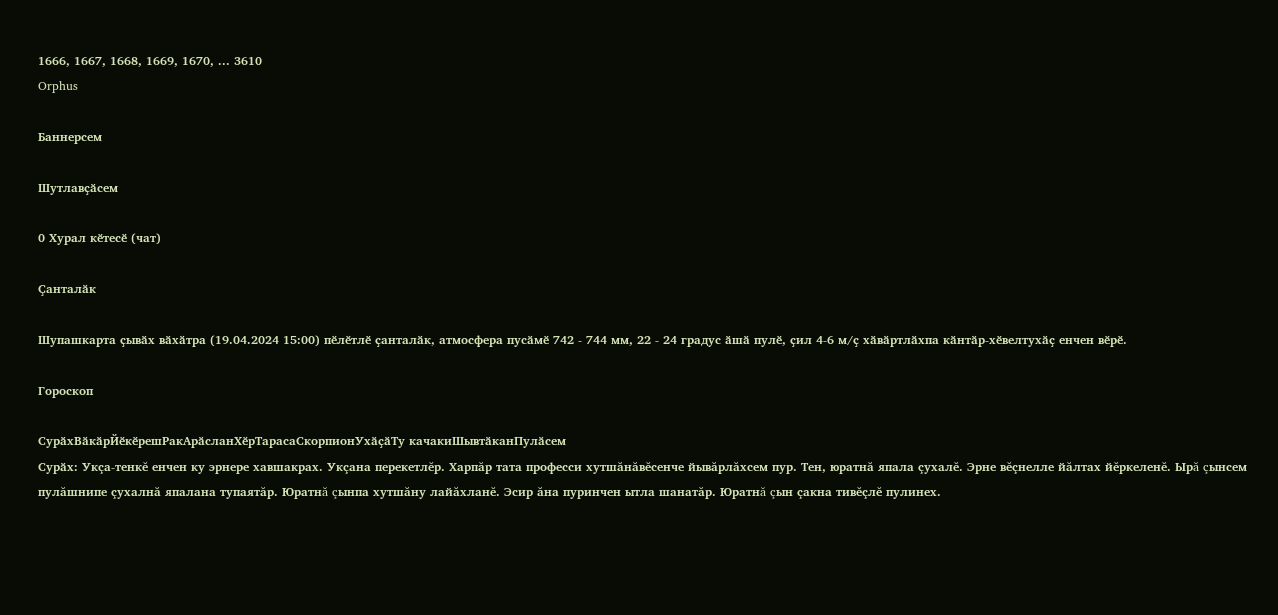1666, 1667, 1668, 1669, 1670, ... 3610
Orphus

Баннерсем

Шутлавҫӑсем

0 Хурал кӗтесӗ (чат)

Ҫанталӑк

Шупашкарта ҫывӑх вӑхӑтра (19.04.2024 15:00) пӗлӗтлӗ ҫанталӑк, атмосфера пусӑмӗ 742 - 744 мм, 22 - 24 градус ӑшӑ пулӗ, ҫил 4-6 м/ҫ хӑвӑртлӑхпа кӑнтӑр-хӗвелтухӑҫ енчен вӗрӗ.

Гороскоп

СурӑхВӑкӑрЙӗкӗрешРакАрӑсланХӗрТарасаСкорпионУхӑҫӑТу качакиШывтӑканПулӑсем
Сурӑх: Укçа-тенкĕ енчен ку эрнере хавшакрах. Укçана перекетлĕр. Харпăр тата професси хутшăнăвĕсенче йывăрлăхсем пур. Тен, юратнă япала çухалĕ. Эрне вĕçнелле йăлтах йĕркеленĕ. Ырă çынсем пулăшнипе çухалнă япалана тупаятăр. Юратнă çынпа хутшăну лайăхланĕ. Эсир ăна пуринчен ытла шанатăр. Юратнă çын çакна тивĕçлĕ пулинех.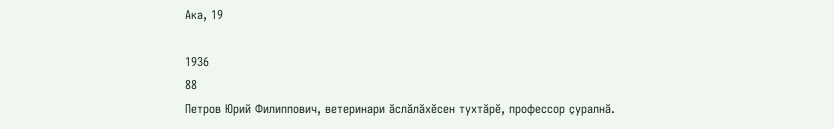Ака, 19

1936
88
Петров Юрий Филиппович, ветеринари ӑслӑлӑхӗсен тухтӑрӗ, профессор ҫуралнӑ.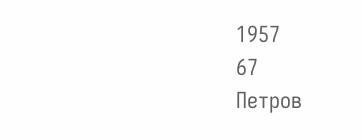1957
67
Петров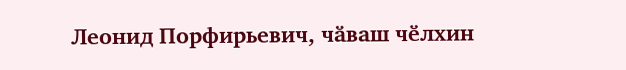Леонид Порфирьевич, чӑваш чӗлхин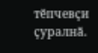тӗпчевҫи ҫуралнӑ.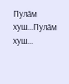Пулӑм хуш...Пулӑм хуш...